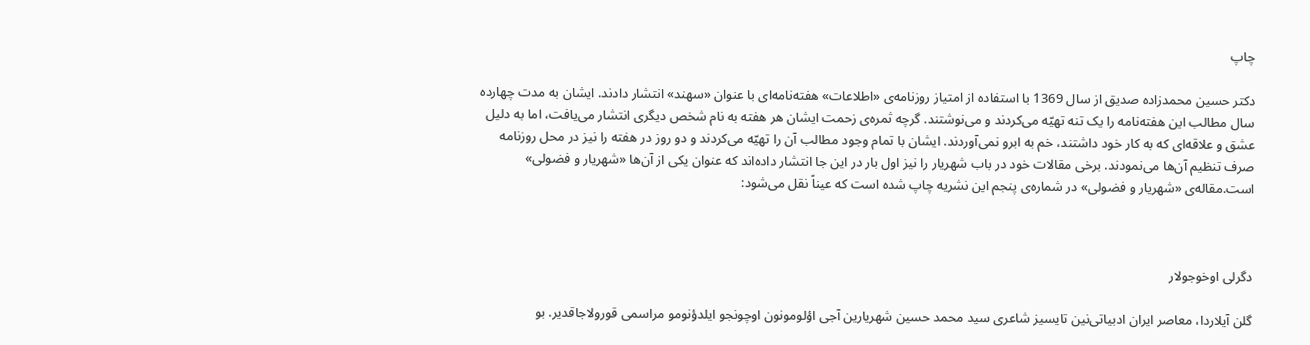چاپ

دکتر حسین محمدزاده صدیق از سال 1369 با استفاده از امتیاز روزنامه‌ی «اطلاعات» هفته‌نامه‌ای با عنوان «سهند» انتشار دادند. ایشان به مدت چهارده سال مطالب این هفته‌نامه را یک تنه تهیّه می‌کردند و می‌نوشتند. گرچه ثمره‌ی زحمت ایشان هر هفته به نام شخص دیگری انتشار می‌یافت، اما به دلیل عشق و علاقه‌ای که به کار خود داشتند، خم به ابرو نمی‌آوردند. ايشان با تمام وجود مطالب آن را تهیّه می‌کردند و دو روز در هفته را نیز در محل روزنامه صرف تنظیم آن‌ها می‌نمودند. برخی مقالات خود در باب شهریار را نیز اول بار در این جا انتشار داده‌اند که عنوان یکی از آن‌ها «شهریار و فضولی» است.مقاله‌ی «شهریار و فضولی» در شماره‌ی پنجم این نشریه چاپ شده است كه عیناً نقل می‌شود:



دگرلی اوخوجولار

گلن آیلاردا، معاصر ایران ادبیاتی‌نین تایسیز شاعری سید محمد حسین شهریارین آجی اؤلومونون اوچونجو ایلدؤنومو مراسمی قورولاجاقدیر. بو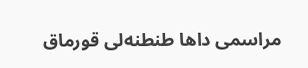مراسمی داها طنطنه‌لی قورماق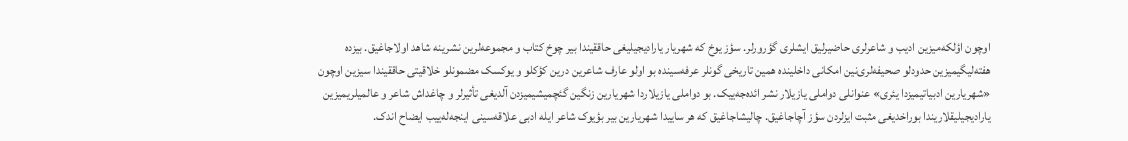اوچون اؤلکه‌میزین ادیب و شاعرلری حاضیرلیق ایشلری گؤرورلر. سؤز یوخ که شهریار یارادیجیلیغی حاققیندا بیر چوخ کتاب و مجموعه‌لرین نشرینه شاهد اولاجاغیق. بیزده هفته‌لیگیمیزین حدودلو صحیفه‌لری‌نین امکانی داخلینده همین تاریخی گونلر عرفه‌سینده بو اولو عارف شاعرین درین کؤکلو و یوکسک مضمونلو خلاقیتی حاققیندا سیزین اوچون «شهریارین ادبیاتیمیزدا یئری» عنوانلی دواملی یازیلار نشر ائده‌جه‌ییک. بو دواملی یازیلاردا شهریارین زنگین گئچمیشیمیزدن آلدیغی تأثیرلر و چاغداش شاعر و عالمیلریمیزین یارادیجیلیقلاریندا بوراخدیغی مثبت ایزلردن سؤز آچاجاغیق. چالیشاجاغیق که هر ساییدا شهریارین بیر بؤیوک شاعر ایله ادبی علاقه‌سینی اینجه‌له‌ییب ایضاح اندک.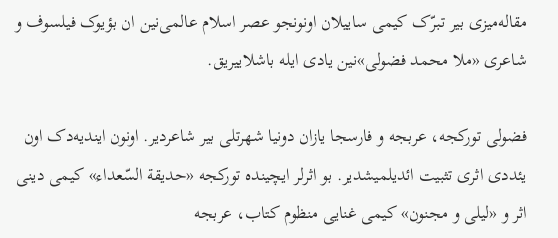مقاله‌میزی بیر تبرّک کیمی ساییلان اونونجو عصر اسلام عالمی‌نین ان بؤیوک فیلسوف و شاعری «ملا محمد فضولی»نین یادی ایله باشلاییریق.

فضولی تورکجه، عربجه و فارسجا یازان دونیا شهرتلی بیر شاعردیر. اونون ایندیه‌دک اون یئددی اثری تثبیت ائدیلمیشدیر. بو اثرلر ایچینده تورکجه «حدیقة السّعداء» کیمی دینی اثر و «لیلی و مجنون» کیمی غنایی منظوم کتاب، عربجه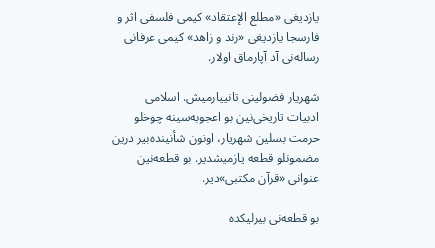یازدیغی «مطلع الإعتقاد» کیمی فلسفی اثر و فارسجا یازدیغی «رند و زاهد» کیمی عرفانی رساله‌نی آد آپارماق اولار.

شهریار فضولینی تانییارمیش. اسلامی ادبیات تاریخی‌نین بو اعجوبه‌سینه چوخلو حرمت بسلین شهریار، اونون شأنینده‌بیر درین مضمونلو قطعه یازمیشدیر. بو قطعه‌نین عنوانی «قرآن مکتبی»دیر.

بو قطعه‌نی بیرلیکده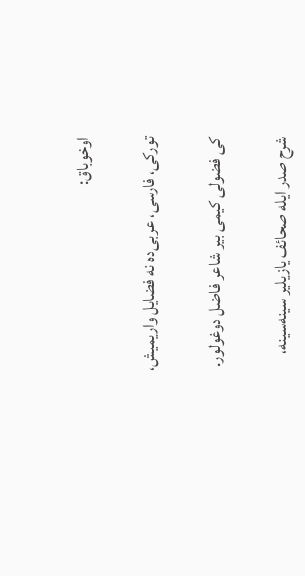اوخوباق:

تورکی، فارسی، عربی‌ده نه فضایل واریمیش،

کی فضولی کیمی بیر شاعر فاضل دوغولور.

شرح صدر ایله صحائف یازیلیر سینه‌سینه،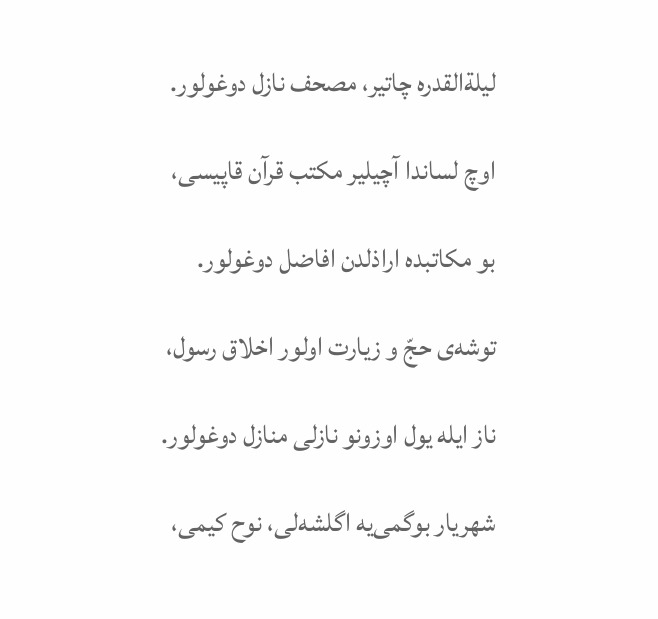لیلةالقدره چاتیر، مصحف نازل دوغولور.

اوچ لساندا آچیلیر مکتب قرآن قاپیسی،

بو مکاتبده اراذلدن افاضل دوغولور.

توشه‌ی حجّ و زیارت اولور اخلاق رسول،

ناز ایله یول اوزونو نازلی منازل دوغولور.

شهریار بوگمی‌یه اگلشه‌لی، نوح کیمی،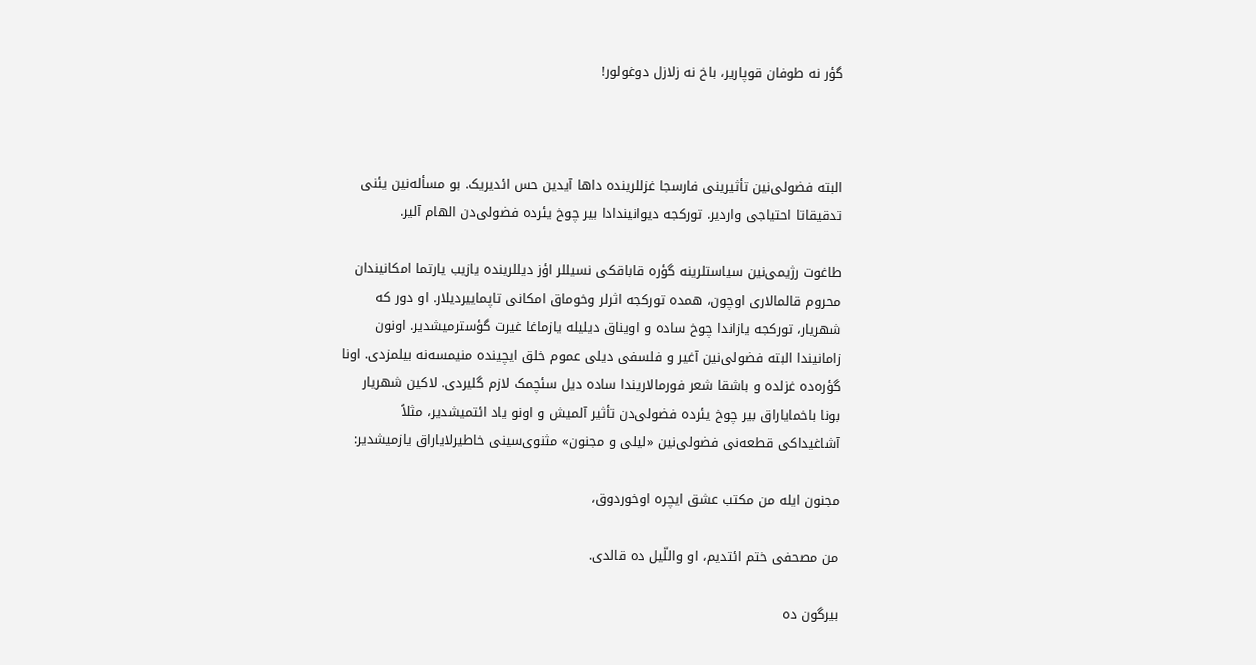گؤر نه طوفان قوپاریر، باخ نه زلازل دوغولور!



البته فضولی‌نین تأثیرینی فارسجا غزللرینده داها آیدین حس ائدیریک. بو مسأله‌نین یئنی تدقیقاتا احتیاجی واردیر. تورکجه دیوانیندادا بیر چوخ یئرده فضولی‌دن الهام آلیر.

طاغوت رژیمی‌نین سیاستلرینه گؤره قاباقکی نسیللر اؤز دیللرینده یازیب یارتما امکانیندان محروم قالمالاری اوچون، همده تورکجه اثرلر وخوماق امکانی تاپماییردیلار. او دور که شهریار، تورکجه یازاندا چوخ ساده و اویناق دیلیله یازماغا غیرت گؤسترمیشدیر. اونون زامانیندا البته فضولی‌نین آغیر و فلسفی دیلی عموم خلق ایچینده منیمسه‌نه بیلمزدی. اونا گؤره‌ده غزلده و باشقا شعر فورمالاریندا ساده دیل سئچمک لازم گلیردی. لاکین شهریار بونا باخمایاراق بیر چوخ یئرده فضولی‌دن تأثیر آلمیش و اونو یاد ائتمیشدیر، مثلاً آشاغیداکی قطعه‌نی فضولی‌نین «لیلی و مجنون» مثنوی‌سینی خاطیرلایاراق یازمیشدیر:

مجنون ایله من مکتب عشق ایچره اوخوردوق،

من مصحفی ختم ائتدیم، او واللّیل ده قالدی.

بیرگون ده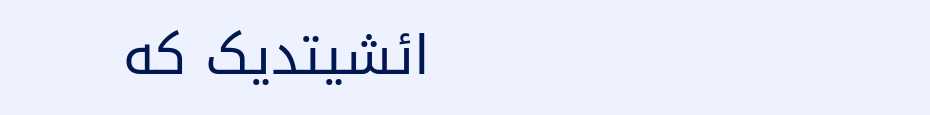ائشیتدیک که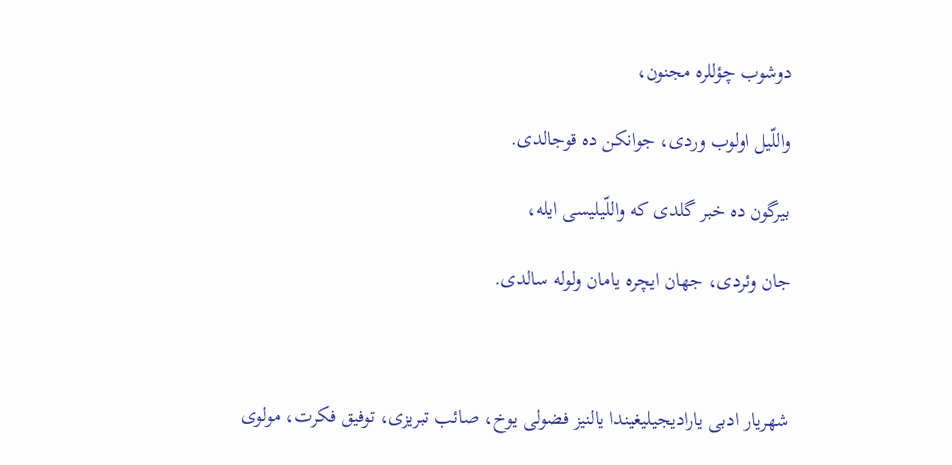دوشوب چؤللره مجنون،

واللّیل اولوب وردی، جوانکن ده قوجالدی.

بیرگون ده خبر گلدی که واللّیلیسی ایله،

جان وئردی، جهان ایچره یامان ولوله سالدی.



شهریار ادبی یارادیجیلیغیندا یالنیز فضولی یوخ، صائب تبریزی، توفیق فکرت، مولوی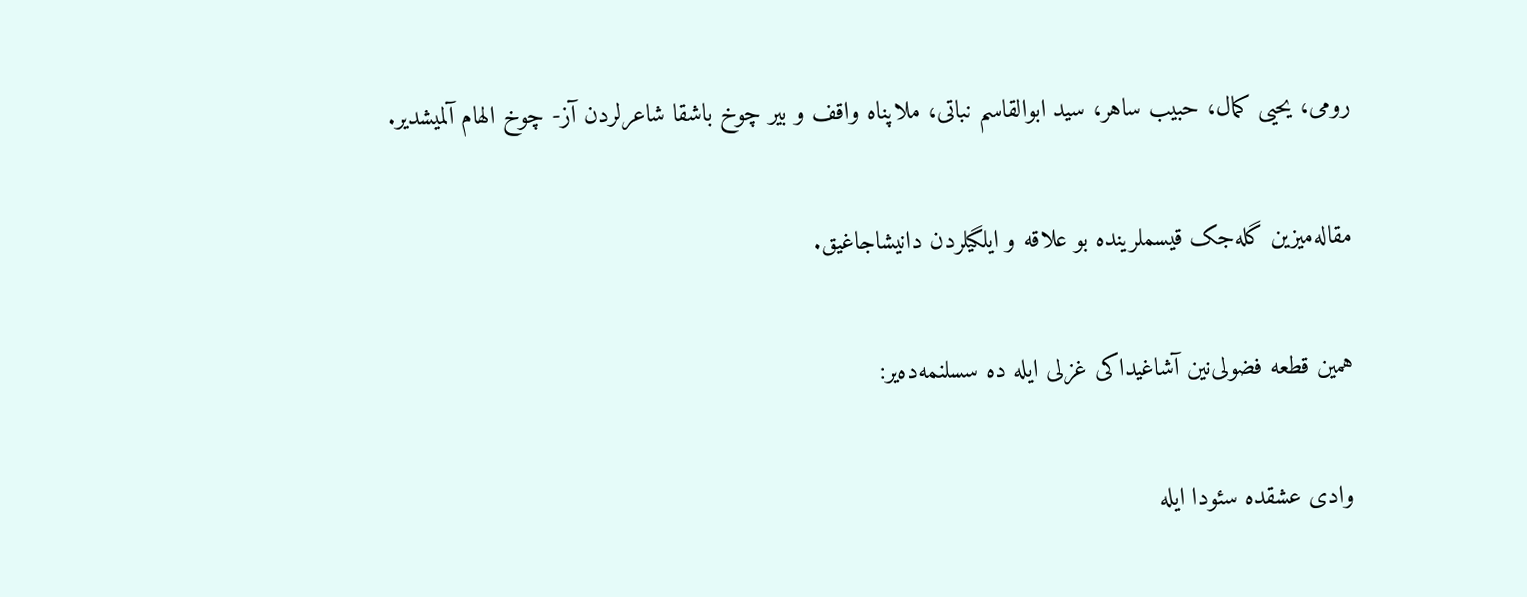رومی، یحیی کمال، حبیب ساهر، سید ابوالقاسم نباتی، ملاپناه واقف و بیر چوخ باشقا شاعرلردن آز- چوخ الهام آلمیشدیر.

مقاله‌میزین گله‌جک قیسملرینده بو علاقه و ایلگیلردن دانیشاجاغیق.

همین قطعه فضولی‌نین آشاغیداکی غزلی ایله ده سسلنمه‌ده‌یر:

وادی عشقده سئودا ایله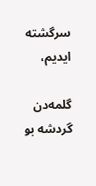سرگشته ایدیم،

گلمه‌دن گردشه بو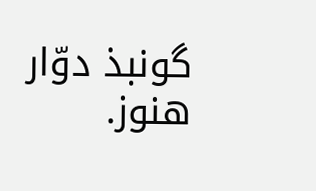گونبذ دوّار هنوز.